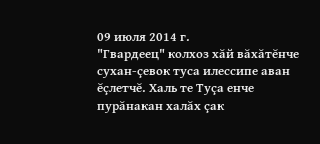09 июля 2014 г.
"Гвардеец" колхоз хăй вăхăтĕнче сухан-çевок туса илессипе аван ĕçлетчĕ. Халь те Туçа енче пурăнакан халăх çак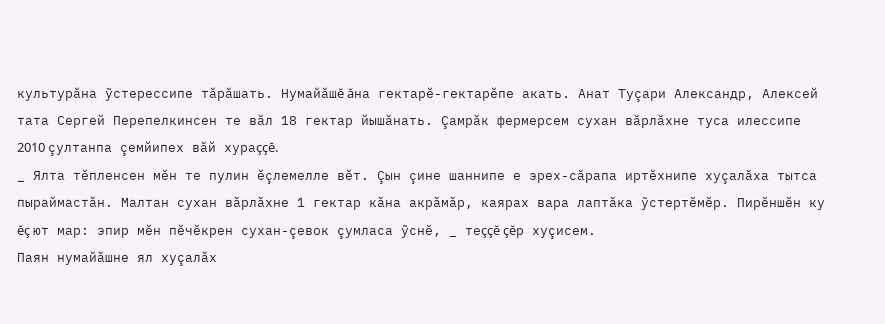культурăна ỹстерессипе тăрăшать. Нумайăшĕ ăна гектарĕ-гектарĕпе акать. Анат Туçари Александр, Алексей тата Сергей Перепелкинсен те вăл 18 гектар йышăнать. Çамрăк фермерсем сухан вăрлăхне туса илессипе 2010 çултанпа çемйипех вăй хураççĕ.
_ Ялта тĕпленсен мĕн те пулин ĕçлемелле вĕт. Çын çине шаннипе е эрех-сăрапа иртĕхнипе хуçалăха тытса пыраймастăн. Малтан сухан вăрлăхне 1 гектар кăна акрăмăр, каярах вара лаптăка ỹстертĕмĕр. Пирĕншĕн ку ĕç ют мар: эпир мĕн пĕчĕкрен сухан-çевок çумласа ỹснĕ, _ теççĕ çĕр хуçисем.
Паян нумайăшне ял хуçалăх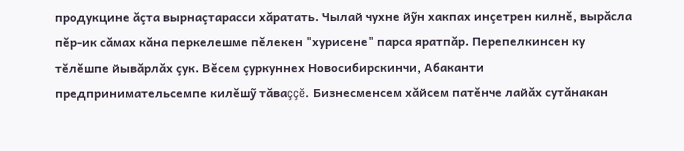продукцине ăçта вырнаçтарасси хăратать. Чылай чухне йỹн хакпах инçетрен килнĕ, вырăсла пĕр-ик сăмах кăна перкелешме пĕлекен "хурисене" парса яратпăр. Перепелкинсен ку тĕлĕшпе йывăрлăх çук. Вĕсем çуркуннех Новосибирскинчи, Абаканти предпринимательсемпе килĕшỹ тăваççĕ. Бизнесменсем хăйсем патĕнче лайăх сутăнакан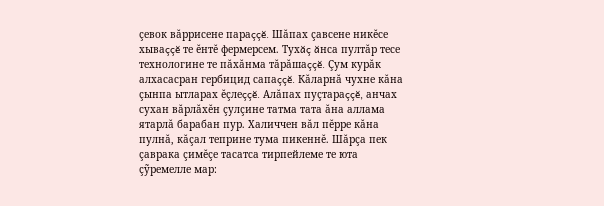çевок вăррисене параççĕ. Шăпах çавсене никĕсе хываççĕ те ĕнтĕ фермерсем. Тухăç ăнса пултăр тесе технологине те пăхăнма тăрăшаççĕ. Çум курăк алхасасран гербицид сапаççĕ. Кăларнă чухне кăна çынпа ытларах ĕçлеççĕ. Алăпах пуçтараççĕ, анчах сухан вăрлăхĕн çулçине татма тата ăна аллама ятарлă барабан пур. Халиччен вăл пĕрре кăна пулнă, кăçал теприне тума пикеннĕ. Шăрçа пек çаврака çимĕçе тасатса тирпейлеме те юта çỹремелле мар: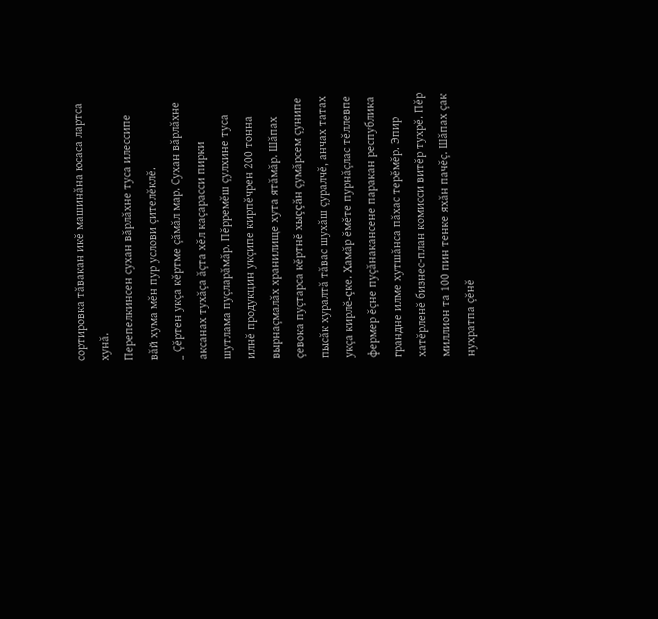сортировка тăвакан икĕ машинăна юсаса лартса хунă.
Перепелкинсен сухан вăрлăхне туса илессипе вăй хума мĕн пур услови çителĕклĕ.
_ Çĕртен укçа кĕртме çăмăл мар. Сухан вăрлăхне аксанах тухăçа ăçта хĕл каçарасси пирки шутлама пуçларăмăр. Пĕрремĕш çулхине туса илнĕ продукцин укçипе кирпĕчрен 200 тонна вырнаçмалăх хранилище хута ятăмăр. Шăпах çевока пуçтарса кĕртнĕ хыççăн çумăрсем çунипе пысăк хуралтă тăвас шухăш çуралчĕ, анчах татах укçа кирлĕ-çке. Хамăр ĕмĕте пурнăçлас тĕллевпе фермер ĕçне пуçăнакансене паракан республика грандне илме хутшăнса пăхас терĕмĕр. Эпир хатĕрленĕ бизнес-план комисси витĕр тухрĕ. Пĕр миллион та 100 пин тенке яхăн пачĕç. Шăпах çак нухратпа çĕнĕ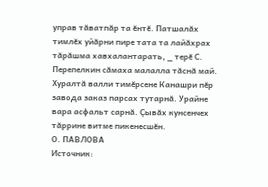управ тăватпăр та ĕнтĕ. Патшалăх тимлĕх уйăрни пире тата та лайăхрах тăрăшма хавхалантарать, _ терĕ С. Перепелкин сăмаха малалла тăснă май.
Хуралтă валли тимĕрсене Канашри пĕр завода заказ парсах тутарнă. Урайне вара асфальт сарнă. Çывăх кунсенчех тăррине витме пикенесшĕн.
О. ПАВЛОВА
Источник: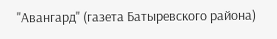"Авангард" (газета Батыревского района)